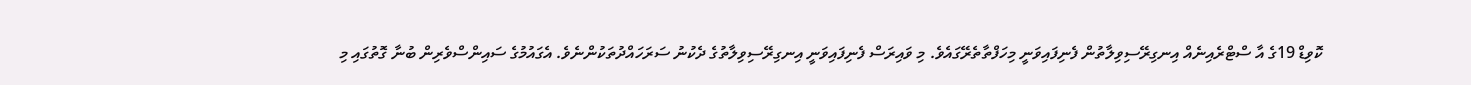ކޮވިޑް 19ގެ އާ ސްޓްރެއިނެއް އިނގިރޭސިވިލާތުން ފެނިފައިވަނީ މިހަފްތާތެރޭގައެވެ. މި ވައިރަސް ފެނިފައިވަނީ އިނގިރޭސިވިލާތުގެ ދެކުނު ސަރަހައްދުތަކުންނެވެ. އެގައުމުގެ ސައިންސްވެރިން ބުނާ ގޮތުގައި މި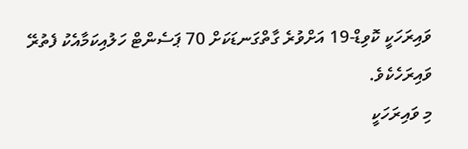ވައިރަހަކީ ކޮވިޑް-19 އަށްވުރެ ގާތްގަނޑަކަށް 70 ޕަސެންޓް ހަލުއިކަމާއެކު ފެތުރޭ ވައިރަހެކެވެ.
މި ވައިރަހަކީ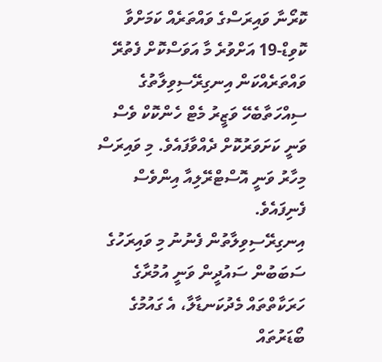ކޮރޯނާ ވައިރަސްގެ ވައްތަރެއް ކަމަށްވާ ކޮވިޑް-19 އަށްވުރެ މާ އަވަސްކޮށް ފެތުރޭ ވައްތަރެއްކަން އިނގިރޭސިވިލާތުގެ ސިއްހަތާބެހޭ ވަޒީރު މެޓް ހެންކޮކް ވެސް ވަނީ ކަށަވަރުކޮށް ދެއްވާފައެވެ. މި ވައިރަސް މިހާރު ވަނީ އޮސްޓްރޭލިއާ އިންވެސް ފެނިފައެވެ.
އިނގިރޭސިވިލާތުން ފެނުނު މި ވައިރަހުގެ ސަބަބުން ސައުދީން ވަނީ އުމުރާގެ ހަރަކާތްތައް މެދުކަނޑާލާ، އެ ގައުމުގެ ބޯޑަރުތައް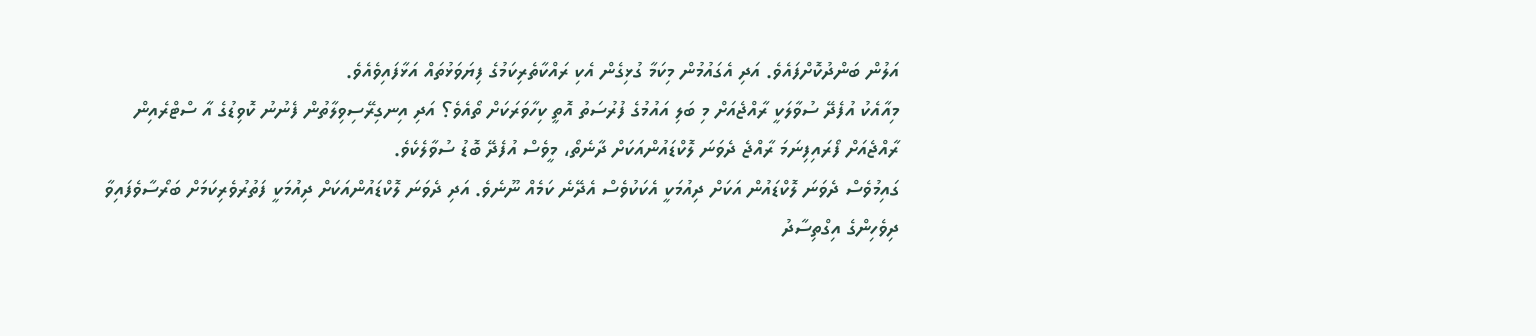އަލުން ބަންދުކޮށްފައެވެ. އަދި އެގައުމުން މިކަމާ ގުޅިގެން އެކި ރައްކާތެރިކަމުގެ ފިޔަވަޅުތައް އަޅާފައިވެއެވެ.
މިއާއެކު އުފެދޭ ސުވާލަކީ ރާއްޖެއަށް މި ބަލި އައުމުގެ ފުރުސަތު އޮތީ ކިހާވަރަކަށް ތޯއެވެ؟ އަދި އިނގިރޭސިވިލާތުން ފެނުނު ކޮވިޑުގެ އާ ސްޓްރެއިން ރާއްޖެއަށް ފޯރައިފިނަމަ ރާއްޖެ ދެވަނަ ލޮކްޑައުންއަކަށް ދާނެތޯ، މީވެސް އުފެދޭ ބޮޑު ސުވާލެކެވެ.
ގައިމުވެސް ދެވަނަ ލޮކްޑައުން އަކަށް ދިއުމަކީ އެކަކުވެސް އެދޭނެ ކަމެއް ނޫނެވެ. އަދި ދެވަނަ ލޮކްޑައުންއަކަށް ދިއުމަކީ ފަތުރުވެރިކަމަށް ބަރޯސާވެފައިވާ ދިވެހިންގެ އިގްތިސާދު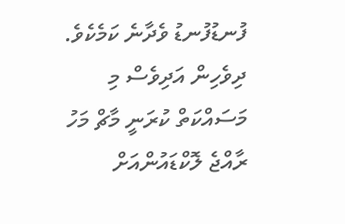ފުނޑުފުނޑު ވެދާނެ ކަމެކެވެ. ދިވެހިން އަދިވެސް މި މަސައްކަތް ކުރަނީ މާޗް މަހު ރާއްޖެ ލޮކްޑައުންއަށް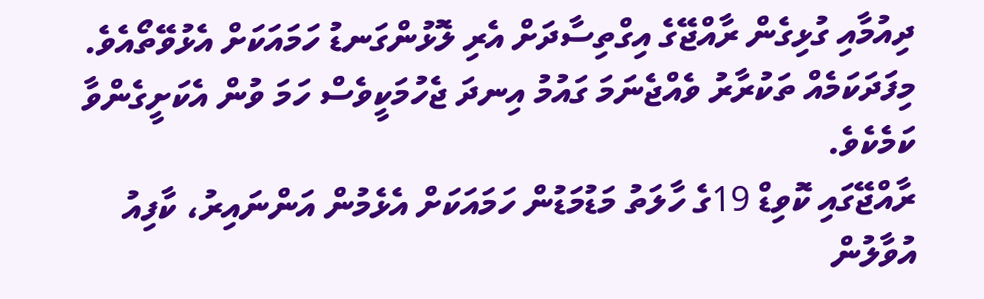ދިއުމާއި ގުޅިގެން ރާއްޖޭގެ އިގްތިސާދަށް އެރި ލޮޅުންގަނޑު ހަމައަކަށް އެޅުވޭތޯއެވެ. މިފަދަކަމެއް ތަކުރާރު ވެއްޖެނަމަ ގައުމު އިނދަ ޖެހުމަކީވެސް ހަމަ ވުން އެކަށީގެންވާ ކަމެކެވެ.
ރާއްޖޭގައި ކޮވިޑް 19ގެ ހާލަތު މަޑުމަޑުން ހަމައަކަށް އެޅެމުން އަންނައިރު، ކާފިއު އުވާލުން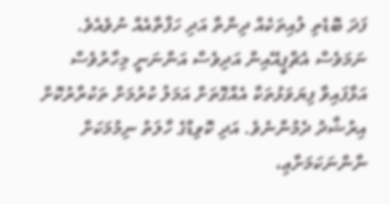ފަދަ ބޮޑެތި ލުއިތަކެއް ދިންތާ އަދި ހަފްތާއެއް ނުވެއެވެ. ނަމަވެސް އެޗްޕީއޭއިން އަދިވެސް އަންނަނީ މިހާރުވެސް އަޅާފައިވާ ފިޔަވަޅުތަކާ އެއްގޮތަށް އަމަލު ކުރުމަށް ތަކުރާރުކޮށް އިރުޝާދު ދެމުންނެވެ. އަދި ކޮވިޑްގެ ހާލަތު ނިމުމަކަށް ނާންނަކަމަށާޢި،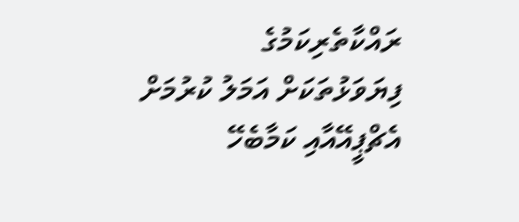ރައްކާތެރިކަމުގެ ފިޔަވަޅުތަކަށް އަމަލު ކުރުމަށް އެޗްޕީއޭއާއި ކަމާބެހޭ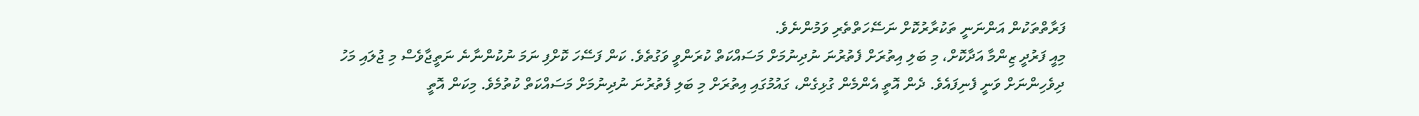ފަރާތްތަކުން އަންނަނީ ތަކުރާރުކޮށް ނަސޭހަތްތެރި ވަމުންނެވެ.
މިއީ ފަރުދީ ޒިންމާ އަދާކޮށް، މި ބަލި އިތުރަށް ފެތުރުނަ ނުދިނުމަށް މަސައްކަތް ކުރަންވީ ވަގުތެވެ. ކަން ފަސޭހަ ކޮށްފި ނަމަ ނުކުންނާނެ ނަތީޖާވެސް މި ޖުލައި މަހު ދިވެހިންނަށް ވަނީ ފެނިފައެވެ. ދެން އޮތީ އެންމެން ގުޅިގެން، ގައުމުގައި އިތުރަށް މި ބަލި ފެތުރުނަ ނުދިނުމަށް މަސައްކަތް ކުތުމެވެ. މިކަން އޮތީ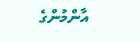އާންމުންގެ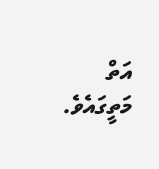އަތް މަތީގައެވެ.